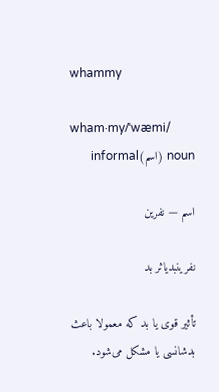whammy

wham·my/ˈwæmi/
noun (اسم)informal

اسم — نفرین

نفرینبدیاثر بد

تأثیر قوی یا بد که معمولا باعث بدشانسی یا مشکل می‌شود.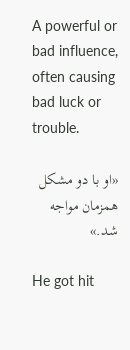A powerful or bad influence, often causing bad luck or trouble.

«او با دو مشکل همزمان مواجه شد.»

He got hit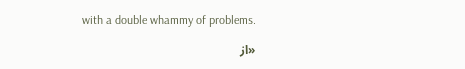with a double whammy of problems.

«از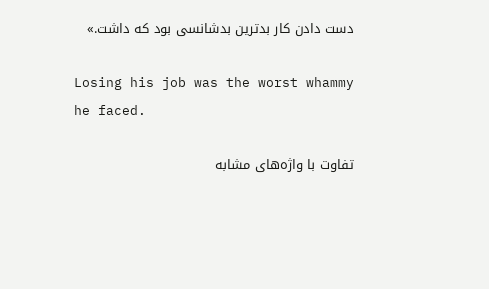دست دادن کار بدترین بدشانسی بود که داشت.»

Losing his job was the worst whammy he faced.

تفاوت با واژه‌های مشابه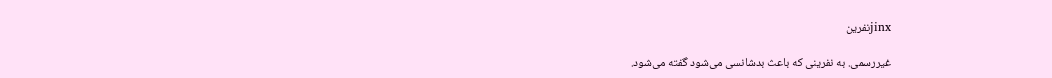jinxنفرین

غیررسمی. به نفرینی که باعث بدشانسی می‌شود گفته می‌شود.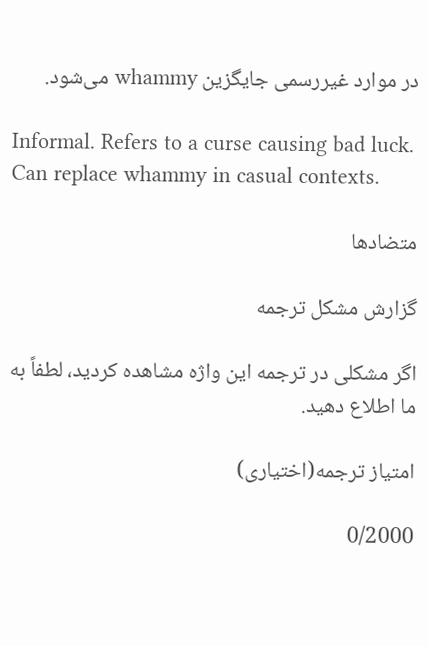در موارد غیررسمی جایگزین whammy می‌شود.

Informal. Refers to a curse causing bad luck. Can replace whammy in casual contexts.

متضادها

گزارش مشکل ترجمه

اگر مشکلی در ترجمه این واژه مشاهده کردید، لطفاً به ما اطلاع دهید.

امتیاز ترجمه(اختیاری)

0/2000